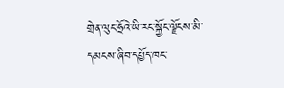གྲེན་ལུང་ཧྲོའེ་ཡི་རང་སྐྱོང་ལྗོངས་མི་དམངས་ཞིབ་དཔྱོད་ཁང་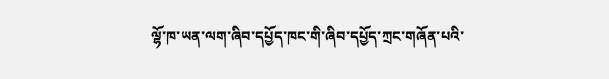ལྷོ་ཁ་ཡན་ལག་ཞིབ་དཔྱོད་ཁང་གི་ཞིབ་དཔྱོད་ཀྲང་གཞོན་པའི་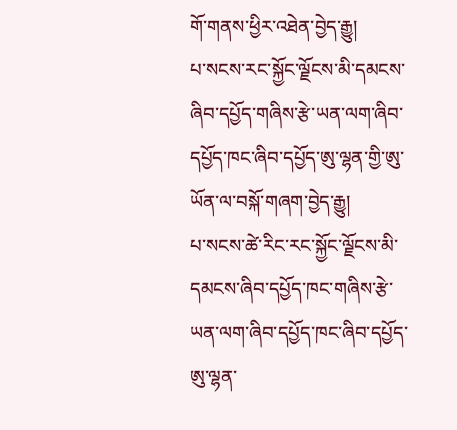གོ་གནས་ཕྱིར་འཐེན་བྱེད་རྒྱུ།
པ་སངས་རང་སྐྱོང་ལྗོངས་མི་དམངས་ཞིབ་དཔྱོད་གཞིས་རྩེ་ཡན་ལག་ཞིབ་དཔྱོད་ཁང་ཞིབ་དཔྱོད་ཨུ་ལྷན་གྱི་ཨུ་ཡོན་ལ་བསྐོ་གཞག་བྱེད་རྒྱུ།
པ་སངས་ཚེ་རིང་རང་སྐྱོང་ལྗོངས་མི་དམངས་ཞིབ་དཔྱོད་ཁང་གཞིས་རྩེ་ཡན་ལག་ཞིབ་དཔྱོད་ཁང་ཞིབ་དཔྱོད་ཨུ་ལྷན་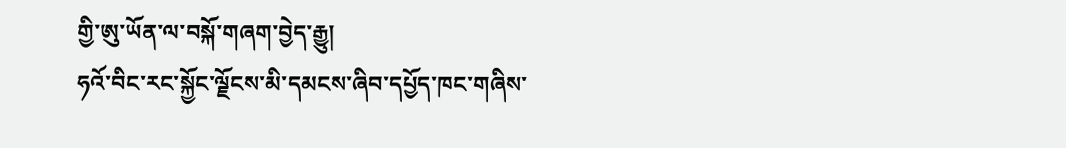གྱི་ཨུ་ཡོན་ལ་བསྐོ་གཞག་བྱེད་རྒྱུ།
ཧའོ་བིང་རང་སྐྱོང་ལྗོངས་མི་དམངས་ཞིབ་དཔྱོད་ཁང་གཞིས་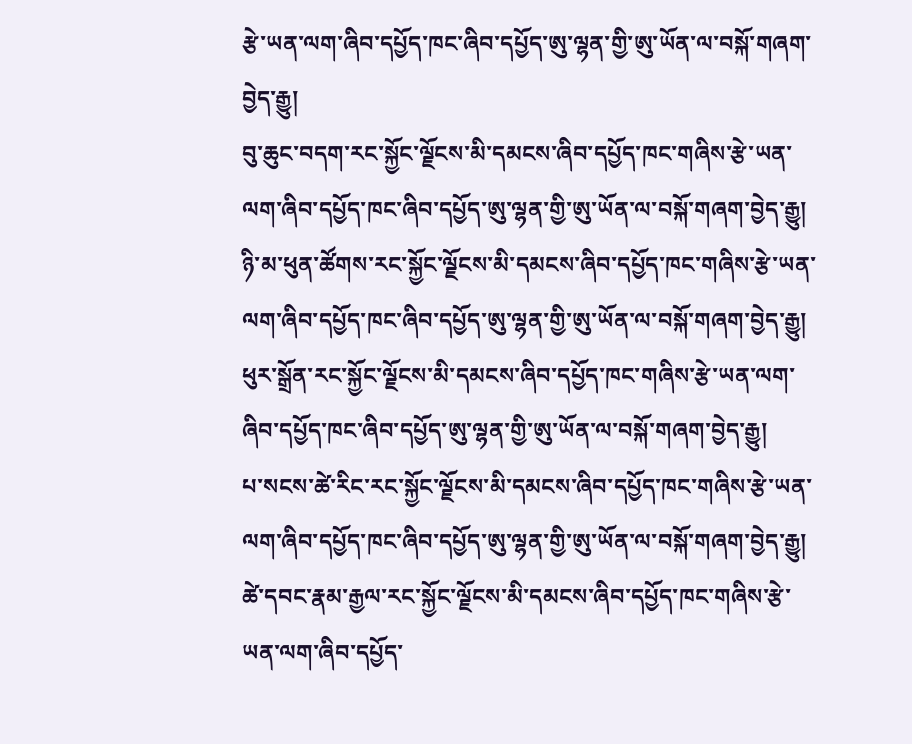རྩེ་ཡན་ལག་ཞིབ་དཔྱོད་ཁང་ཞིབ་དཔྱོད་ཨུ་ལྷན་གྱི་ཨུ་ཡོན་ལ་བསྐོ་གཞག་བྱེད་རྒྱུ།
བུ་ཆུང་བདག་རང་སྐྱོང་ལྗོངས་མི་དམངས་ཞིབ་དཔྱོད་ཁང་གཞིས་རྩེ་ཡན་ལག་ཞིབ་དཔྱོད་ཁང་ཞིབ་དཔྱོད་ཨུ་ལྷན་གྱི་ཨུ་ཡོན་ལ་བསྐོ་གཞག་བྱེད་རྒྱུ།
ཉི་མ་ཕུན་ཚོགས་རང་སྐྱོང་ལྗོངས་མི་དམངས་ཞིབ་དཔྱོད་ཁང་གཞིས་རྩེ་ཡན་ལག་ཞིབ་དཔྱོད་ཁང་ཞིབ་དཔྱོད་ཨུ་ལྷན་གྱི་ཨུ་ཡོན་ལ་བསྐོ་གཞག་བྱེད་རྒྱུ།
ཕུར་སྒྲོན་རང་སྐྱོང་ལྗོངས་མི་དམངས་ཞིབ་དཔྱོད་ཁང་གཞིས་རྩེ་ཡན་ལག་ཞིབ་དཔྱོད་ཁང་ཞིབ་དཔྱོད་ཨུ་ལྷན་གྱི་ཨུ་ཡོན་ལ་བསྐོ་གཞག་བྱེད་རྒྱུ།
པ་སངས་ཚེ་རིང་རང་སྐྱོང་ལྗོངས་མི་དམངས་ཞིབ་དཔྱོད་ཁང་གཞིས་རྩེ་ཡན་ལག་ཞིབ་དཔྱོད་ཁང་ཞིབ་དཔྱོད་ཨུ་ལྷན་གྱི་ཨུ་ཡོན་ལ་བསྐོ་གཞག་བྱེད་རྒྱུ།
ཚེ་དབང་རྣམ་རྒྱལ་རང་སྐྱོང་ལྗོངས་མི་དམངས་ཞིབ་དཔྱོད་ཁང་གཞིས་རྩེ་ཡན་ལག་ཞིབ་དཔྱོད་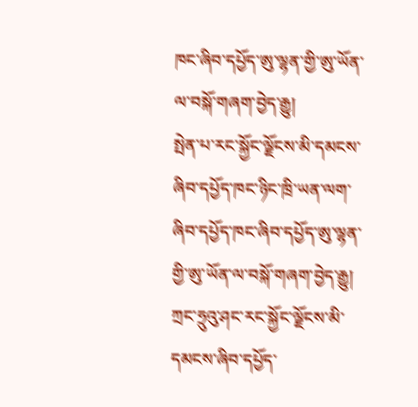ཁང་ཞིབ་དཔྱོད་ཨུ་ལྷན་གྱི་ཨུ་ཡོན་ལ་བསྐོ་གཞག་བྱེད་རྒྱུ།
སྤེན་པ་རང་སྐྱོང་ལྗོངས་མི་དམངས་ཞིབ་དཔྱོད་ཁང་ཉིང་ཁྲི་ཡན་ལག་ཞིབ་དཔྱོད་ཁང་ཞིབ་དཔྱོད་ཨུ་ལྷན་གྱི་ཨུ་ཡོན་ལ་བསྐོ་གཞག་བྱེད་རྒྱུ།
ཀྲང་ཧྲུའུ་ཤང་རང་སྐྱོང་ལྗོངས་མི་དམངས་ཞིབ་དཔྱོད་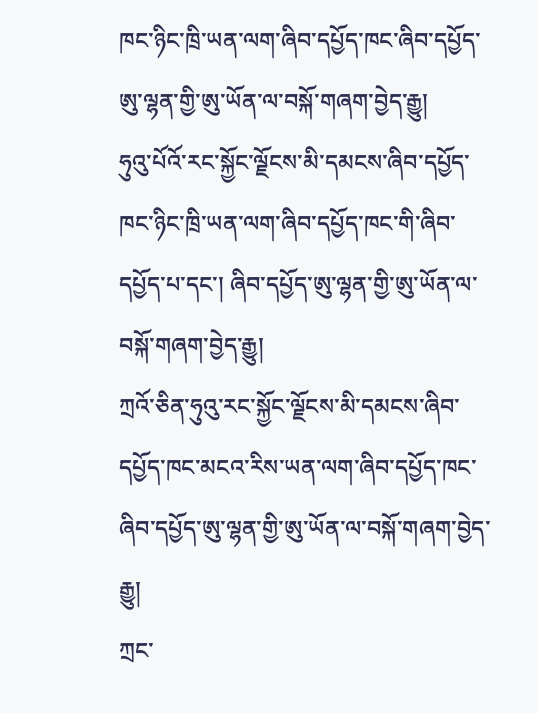ཁང་ཉིང་ཁྲི་ཡན་ལག་ཞིབ་དཔྱོད་ཁང་ཞིབ་དཔྱོད་ཨུ་ལྷན་གྱི་ཨུ་ཡོན་ལ་བསྐོ་གཞག་བྱེད་རྒྱུ།
ཧུའུ་པོའོ་རང་སྐྱོང་ལྗོངས་མི་དམངས་ཞིབ་དཔྱོད་ཁང་ཉིང་ཁྲི་ཡན་ལག་ཞིབ་དཔྱོད་ཁང་གི་ཞིབ་དཔྱོད་པ་དང་། ཞིབ་དཔྱོད་ཨུ་ལྷན་གྱི་ཨུ་ཡོན་ལ་བསྐོ་གཞག་བྱེད་རྒྱུ།
ཀྲའོ་ཅིན་ཧུའུ་རང་སྐྱོང་ལྗོངས་མི་དམངས་ཞིབ་དཔྱོད་ཁང་མངའ་རིས་ཡན་ལག་ཞིབ་དཔྱོད་ཁང་ཞིབ་དཔྱོད་ཨུ་ལྷན་གྱི་ཨུ་ཡོན་ལ་བསྐོ་གཞག་བྱེད་རྒྱུ།
ཀྲང་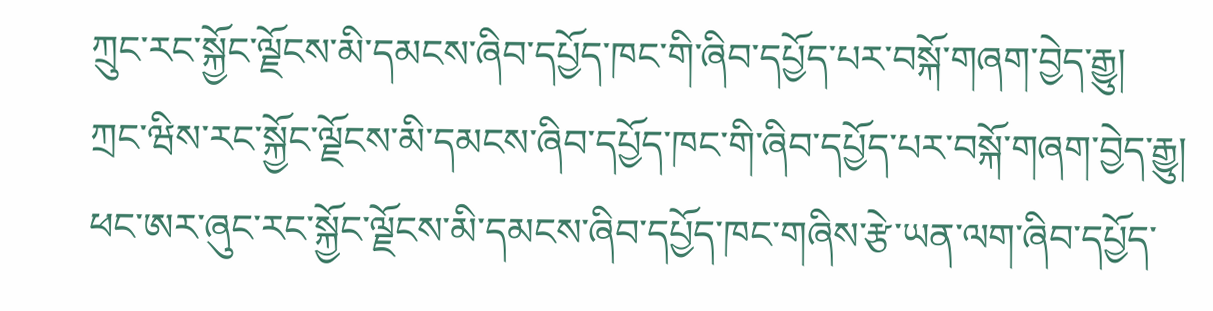ཀྲུང་རང་སྐྱོང་ལྗོངས་མི་དམངས་ཞིབ་དཔྱོད་ཁང་གི་ཞིབ་དཔྱོད་པར་བསྐོ་གཞག་བྱེད་རྒྱུ།
ཀྲང་ཝིས་རང་སྐྱོང་ལྗོངས་མི་དམངས་ཞིབ་དཔྱོད་ཁང་གི་ཞིབ་དཔྱོད་པར་བསྐོ་གཞག་བྱེད་རྒྱུ།
ཕང་ཨར་ཞུང་རང་སྐྱོང་ལྗོངས་མི་དམངས་ཞིབ་དཔྱོད་ཁང་གཞིས་རྩེ་ཡན་ལག་ཞིབ་དཔྱོད་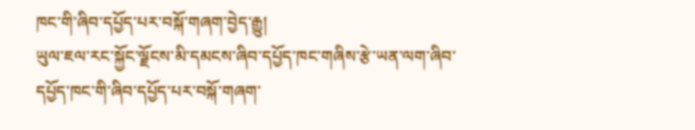ཁང་གི་ཞིབ་དཔྱོད་པར་བསྐོ་གཞག་བྱེད་རྒྱུ།
ཡུལ་ཇལ་རང་སྐྱོང་ལྗོངས་མི་དམངས་ཞིབ་དཔྱོད་ཁང་གཞིས་རྩེ་ཡན་ལག་ཞིབ་དཔྱོད་ཁང་གི་ཞིབ་དཔྱོད་པར་བསྐོ་གཞག་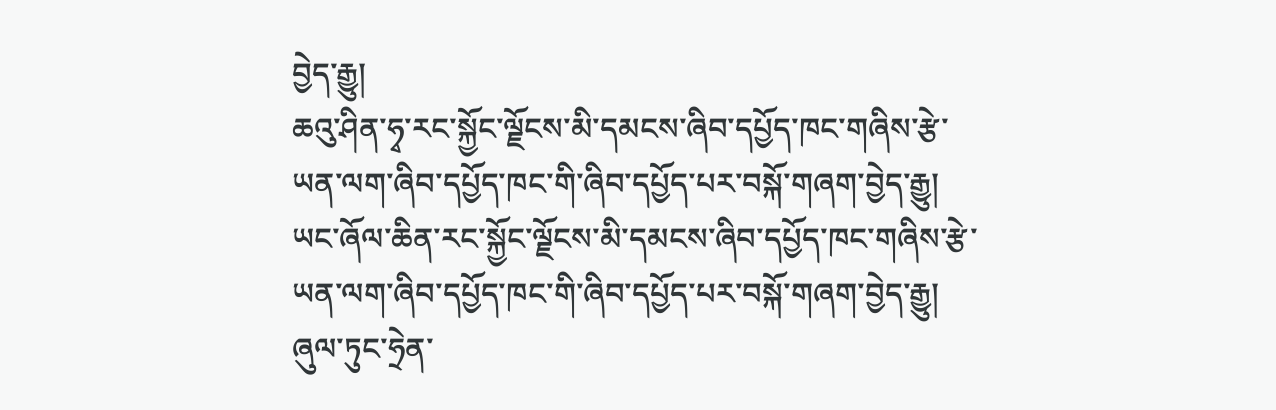བྱེད་རྒྱུ།
ཆའུ་ཤིན་ཧྭ་རང་སྐྱོང་ལྗོངས་མི་དམངས་ཞིབ་དཔྱོད་ཁང་གཞིས་རྩེ་ཡན་ལག་ཞིབ་དཔྱོད་ཁང་གི་ཞིབ་དཔྱོད་པར་བསྐོ་གཞག་བྱེད་རྒྱུ།
ཡང་ཞོལ་ཆིན་རང་སྐྱོང་ལྗོངས་མི་དམངས་ཞིབ་དཔྱོད་ཁང་གཞིས་རྩེ་ཡན་ལག་ཞིབ་དཔྱོད་ཁང་གི་ཞིབ་དཔྱོད་པར་བསྐོ་གཞག་བྱེད་རྒྱུ།
ཞུལ་ཏུང་ཧྲེན་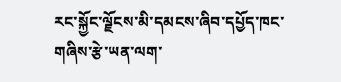རང་སྐྱོང་ལྗོངས་མི་དམངས་ཞིབ་དཔྱོད་ཁང་གཞིས་རྩེ་ཡན་ལག་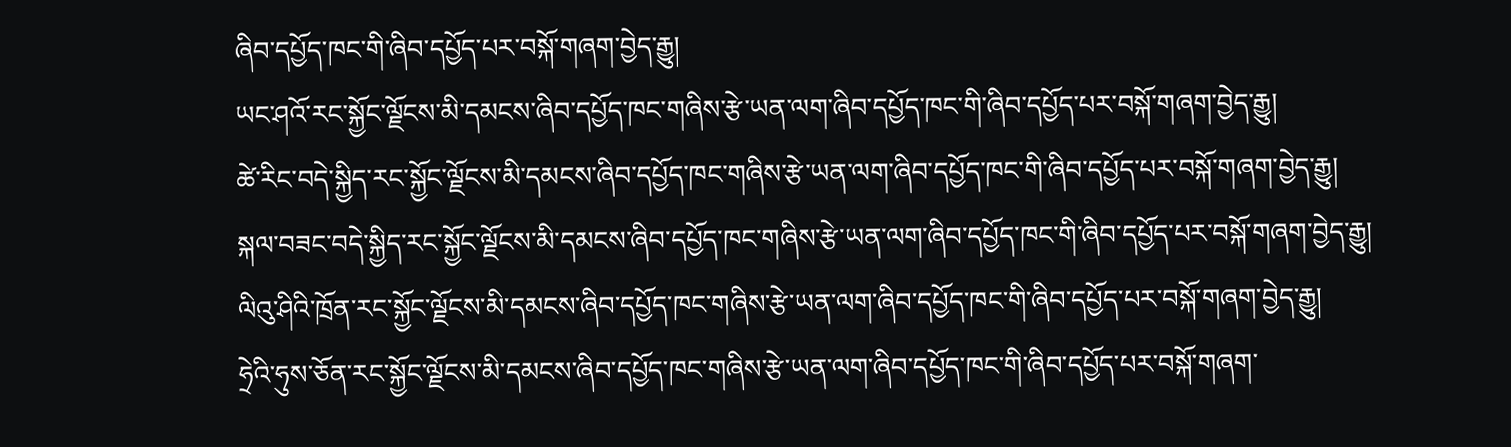ཞིབ་དཔྱོད་ཁང་གི་ཞིབ་དཔྱོད་པར་བསྐོ་གཞག་བྱེད་རྒྱུ།
ཡང་ཤའོ་རང་སྐྱོང་ལྗོངས་མི་དམངས་ཞིབ་དཔྱོད་ཁང་གཞིས་རྩེ་ཡན་ལག་ཞིབ་དཔྱོད་ཁང་གི་ཞིབ་དཔྱོད་པར་བསྐོ་གཞག་བྱེད་རྒྱུ།
ཚེ་རིང་བདེ་སྐྱིད་རང་སྐྱོང་ལྗོངས་མི་དམངས་ཞིབ་དཔྱོད་ཁང་གཞིས་རྩེ་ཡན་ལག་ཞིབ་དཔྱོད་ཁང་གི་ཞིབ་དཔྱོད་པར་བསྐོ་གཞག་བྱེད་རྒྱུ།
སྐལ་བཟང་བདེ་སྐྱིད་རང་སྐྱོང་ལྗོངས་མི་དམངས་ཞིབ་དཔྱོད་ཁང་གཞིས་རྩེ་ཡན་ལག་ཞིབ་དཔྱོད་ཁང་གི་ཞིབ་དཔྱོད་པར་བསྐོ་གཞག་བྱེད་རྒྱུ།
ལིའུ་ཤིའི་ཁྲོན་རང་སྐྱོང་ལྗོངས་མི་དམངས་ཞིབ་དཔྱོད་ཁང་གཞིས་རྩེ་ཡན་ལག་ཞིབ་དཔྱོད་ཁང་གི་ཞིབ་དཔྱོད་པར་བསྐོ་གཞག་བྱེད་རྒྱུ།
ཧྲེའི་ཧུས་ཅོན་རང་སྐྱོང་ལྗོངས་མི་དམངས་ཞིབ་དཔྱོད་ཁང་གཞིས་རྩེ་ཡན་ལག་ཞིབ་དཔྱོད་ཁང་གི་ཞིབ་དཔྱོད་པར་བསྐོ་གཞག་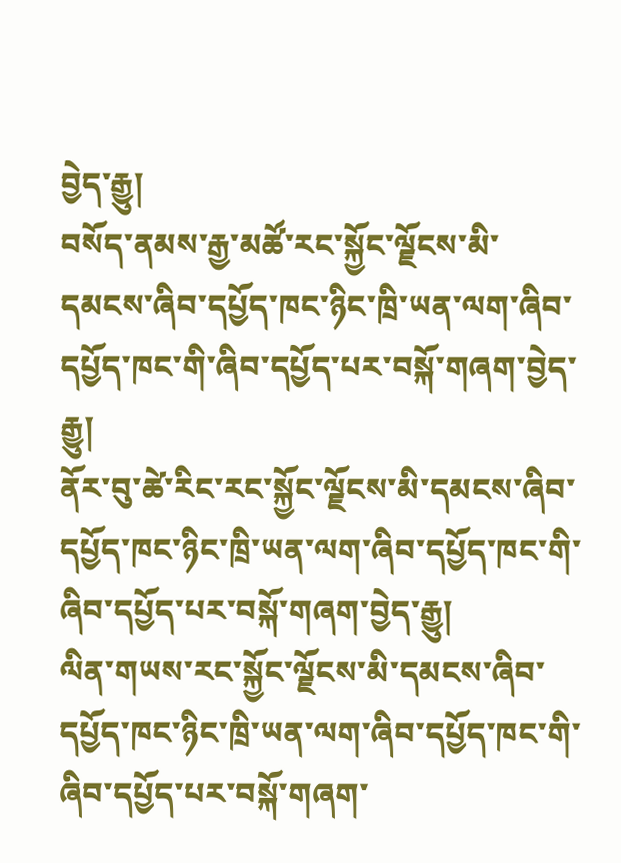བྱེད་རྒྱུ།
བསོད་ནམས་རྒྱ་མཚོ་རང་སྐྱོང་ལྗོངས་མི་དམངས་ཞིབ་དཔྱོད་ཁང་ཉིང་ཁྲི་ཡན་ལག་ཞིབ་དཔྱོད་ཁང་གི་ཞིབ་དཔྱོད་པར་བསྐོ་གཞག་བྱེད་རྒྱུ།
ནོར་བུ་ཚེ་རིང་རང་སྐྱོང་ལྗོངས་མི་དམངས་ཞིབ་དཔྱོད་ཁང་ཉིང་ཁྲི་ཡན་ལག་ཞིབ་དཔྱོད་ཁང་གི་ཞིབ་དཔྱོད་པར་བསྐོ་གཞག་བྱེད་རྒྱུ།
ལིན་གཡས་རང་སྐྱོང་ལྗོངས་མི་དམངས་ཞིབ་དཔྱོད་ཁང་ཉིང་ཁྲི་ཡན་ལག་ཞིབ་དཔྱོད་ཁང་གི་ཞིབ་དཔྱོད་པར་བསྐོ་གཞག་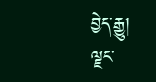བྱེད་རྒྱུ།
ལྗང་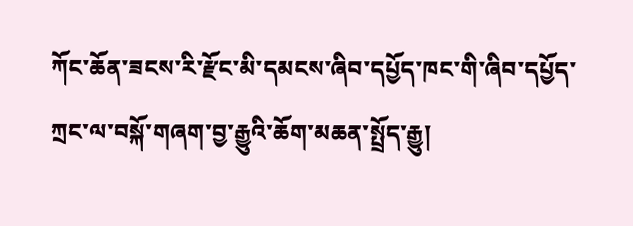ཀོང་ཆོན་ཟངས་རི་རྫོང་མི་དམངས་ཞིབ་དཔྱོད་ཁང་གི་ཞིབ་དཔྱོད་ཀྲང་ལ་བསྐོ་གཞག་བྱ་རྒྱུའི་ཆོག་མཆན་སྤྲོད་རྒྱུ།